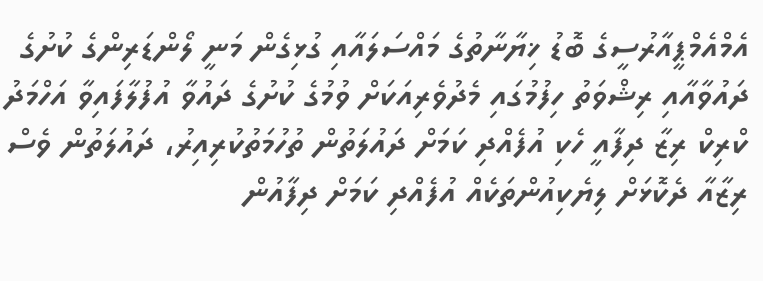އެމްއެމްޕީއާރުސީގެ ބޮޑު ޚިޔާނާތުގެ މައްސަލައާއި ގުޅިގެން މަނީ ލޯންޑަރިންގެ ކުށުގެ ދައުވާއާއި ރިޝްވަތު ހިފުމުގައި މެދުވެރިއަކަށް ވުމުގެ ކުށުގެ ދައުވާ އުފުލާފައިވާ އަހްމަދު ކްރިކް ރިޒާ ދިފާއީ ހެކި އުފެއްދި ކަމަށް ދައުލަތުން ތުހުމަތުކުރިއިރު، ދައުލަތުން ވެސް ރިޒާއާ ދެކޮޅަށް ލިޔެކިއުންތަކެއް އުފެއްދި ކަމަށް ދިފާއުން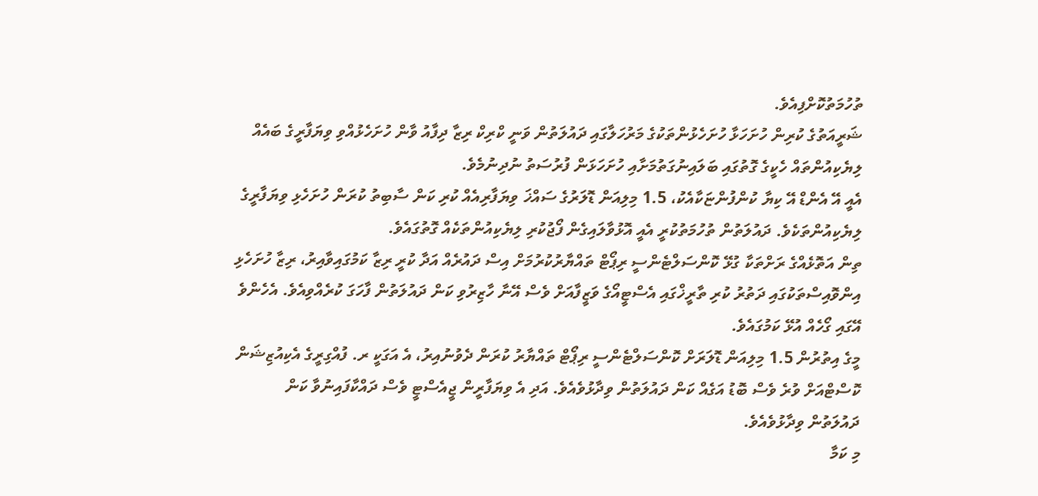ތުހުމަތުކޮށްފިއެވެ.
ޝަރީއަތުގެ ކުރިން ހުށަހަޅާ ހުށަހެޅުންތަކުގެ މަރުހަލާގައި ދައުލަތުން ވަނީ ކްރިކް ރިޒާ ދިފާއު ވާން ހުށަހެޅުއްވި ވިޔަފާރީގެ ބައެއް ލިޔެކިއުންތައް ހެކީގެ ގޮތުގައި ބަލައިނުގަތުމަށާއި ހުށަހަޅަން ފުރުސަތު ނުދިނުމެވެ.
އެއީ އޭ އެންޑް އޭ ކިޔާ ކުންފުންޏަކާއެކު، 1.5 މިލިއަން ޑޮލަރުގެ ސައްޚަ ވިޔަފާރިއެއް ކުރި ކަން ސާބިތު ކުރަން ހުށަހެޅި ވިޔަފާރީގެ ލިޔެކިއުންތަކެވެ. ދައުލަތުން ތުހުމަތުކުރީ އެއީ އޮޅުވާލައިގެން ފޯޖުކުރި ލިޔެކިއުންތަކެއް ގޮތުގައެވެ.
ތިން އަތޮޅެއްގެ ރަށްތަކާ ގުޅޭ ކޮންސަލްޓެންސީ ރިޕޯޓް ތައްޔާރުކުރުމަށް އިސް ދައުރެއް އަދާ ކުރީ ރިޒާ ކަމުގައިވާއިރު، ރިޒާ ހުށަހެޅި އިންވޮއިސްތަކުގައި ދަތުރު ކުރި ތާރީޚްގައި އެސްޓީއޯގެ ވަޒީފާއަށް ވެސް އޭނާ ހާޒިރުވި ކަން ދައުލަތުން ފާހަގަ ކުރެއްވިއެވެ. އެހެންވެ އޭގައި ގޯހެއް އުޅޭ ކަމުގައެވެ.
މީގެ އިތުރުން 1.5 މިލިއަން ޑޮލަރަށް ކޮންސަލްޓެންސީ ރިޕޯޓް ތައްޔާރު ކުރަން ދެވުނުއިރު، އެ އަގަކީ ރ. ފުއްގިރީގެ އެކިއުޒިޝަން ކޮސްޓްއަށް ވުރެ ވެސް ބޮޑު އަގެއް ކަން ދައުލަތުން ވިދާޅުވެއެވެ. އަދި އެ ވިޔަފާރީން ޖީއެސްޓީ ވެސް ދައްކާފައިނުވާ ކަން ދައުލަތުން ވިދާޅުވެއެވެ.
މި ކަމާ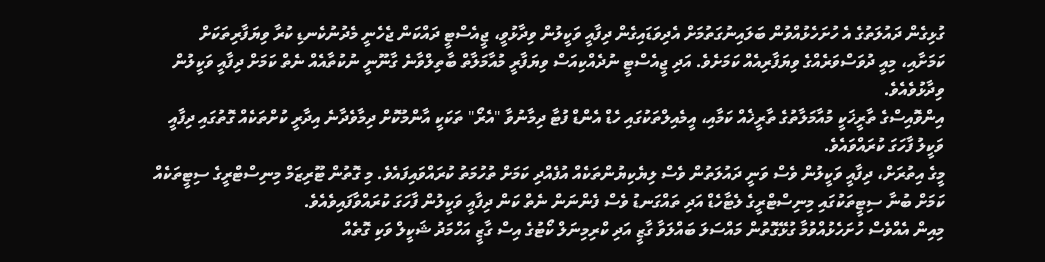ގުޅިގެން ދައުލަތުގެ އެ ހުށަހެޅުއްވުން ބަލައިނުގަތުމަށް އެދިވަޑައިގެން ދިފާއީ ވަކީލުން ވިދާޅުވީ، ޖީއެސްޓީ ދައްކަން ޖެހެނީ މެދުނުކެނޑި ކުރާ ވިޔަފާރިތަކަށް ކަމަށާއި، މިއީ ދުވަސްވަރެއްގެ ވިޔަފާރިއެއް ކަމަށެވެ. އަދި ޖީއެސްޓީ ނުދެއްކިއަސް ވިޔަފާރީ މުއާމަލާތް ބާތިލްވާނެ ގާނޫނީ ނުކުތާއެއް ނެތް ކަމަށް ދިފާއީ ވަކީލުން ވިދާޅުވެއެވެ.
އިންވޮއިސްގެ ތާރީޚަކީ މުއާމަލާތުގެ ތާރީޚެއް ކަމާއި، އީމެއިލްތަކުގައި ހެޑް އެންޑް ފުޓާ ދިމާނުވާ "އެރޯ" ތަކަކީ އާންމުކޮށް ދިމާވެދާނެ އިދާރީ ކުށްތަކެއް ގޮތުގައި ދިފާއީ ވަކީލު ފާހަގަ ކުރައްވައެވެ.
މީގެ އިތުރަށް، ދިފާއީ ވަކީލުން ވެސް ވަނީ ދައުލަތުން ވެސް ލިޔެކިޔުންތަކެއް އުފެއްދި ކަމަށް ތުހުމަތު ކުރައްވައިފައެވެ. މި ގޮތުން ޓޫރިޒަމް މިނިސްޓްރީގެ ސިޓީތަކެއް ކަމަށް ބުނާ ސިޓީތަކުގައި މިނިސްޓްރީގެ ލެޓާހެޑް އަދި ތައްގަނޑު ވެސް ފެންނަން ނެތް ކަން ދިފާއީ ވަކީލުން ފާހަގަ ކުރައްވާފައިވެއެވެ.
މިއިން އެއްވެސް ހުށަހެޅުއްވުމާ ގުޅޭގޮތުން މައްސަލަ ބައްލަވާ ގާޒީ އަދި ކްރިމިނަލް ކޯޓުގެ އިސް ގާޒީ އަހްމަދު ޝަކީލް ވަކި ގޮތެއް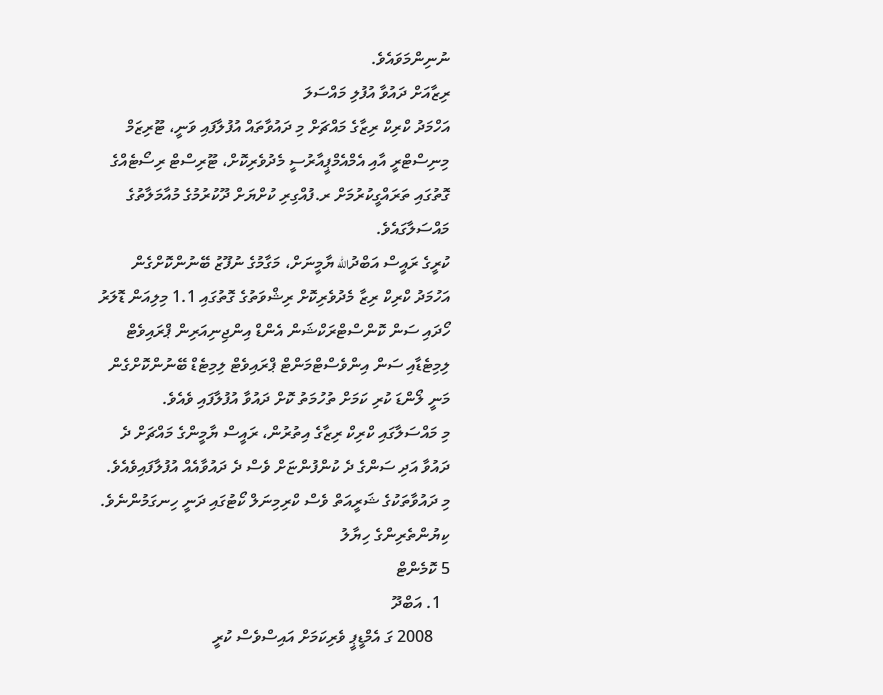ނުނިންމަވައެވެ.
ރިޒާއަށް ދައުވާ އުފުލި މައްސަލަ
އަހްމަދު ކްރިކް ރިޒާގެ މައްޗަށް މި ދައުވާތައް އުފުލާފައި ވަނީ، ޓޫރިޒަމް މިނިސްޓްރީ އާއި އެމްއެމްޕީއާރުސީ މެދުވެރިކޮށް، ޓޫރިސްޓް ރިސޯޓެއްގެ ގޮތުގައި ތަރައްގީކުރުމަށް ރ.ފުއްގިރި ކުށްޔަށް ދޫކުރުމުގެ މުއާމަލާތުގެ މައްސަލާގައެވެ.
ކުރީގެ ރައީސް އަބްދުالله ޔާމީނަށް، މަގާމުގެ ނުފޫޒު ބޭނުންކޮށްގެން އަހުމަދު ކްރިކް ރިޒާ މެދުވެރިކޮށް ރިޝްވަތުގެ ގޮތުގައި 1.1 މިލިއަން ޑޮލަރު ހޯދައި ސަން ކޮންސްޓްރަކްޝަން އެންޑް އިންޖިނިއަރިން ޕްރައިވެޓް ލިމިޓެޑާއި ސަން އިންވެސްޓްމަންޓް ޕްރައިވެޓް ލިމިޓެޑް ބޭނުންކޮށްގެން މަނީ ލޯންޑަ ކުރި ކަމަށް ތުހުމަތު ކޮށް ދައުވާ އުފުލާފައި ވެއެވެ.
މި މައްސަލާގައި ކްރިކް ރިޒާގެ އިތުރުން، ރައީސް ޔާމީންގެ މައްޗަށް ދެ ދައުވާ އަދި ސަންގެ ދެ ކުންފުންޏަށް ވެސް ދެ ދައުވާއެއް އުފުލާފައިވެއެވެ. މި ދައުވާތަކުގެ ޝަރީއަތް ވެސް ކްރިމިނަލް ކޯޓުގައި ދަނީ ހިނގަމުންނެވެ.
ކިޔުންތެރިންގެ ހިޔާލު
5 ކޮމެންޓް
  1. އަބްދޫ
    2008 ގަ އެމްޑީޕީ ވެރިކަމަށް އައިސްވެސް ކުރީ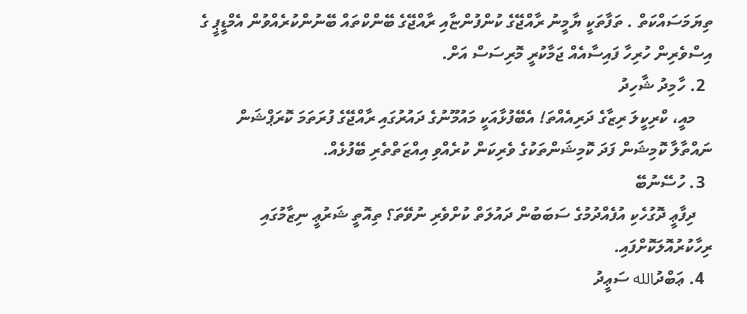ތިޔަމަސައްކަތް . ތަފާތަކީ ޔާމީނު ރާއްޖޭގެ ކުންފުންޏާއި ރާއްޖޭގެ ބޭންކްތައް ބޭނުންކުރެއްވުން އެމްޑީޕީ ގެ އިސްވެރިން ހުރިހާ ފައިސާއެއް ޖަމާކުރީ މޮރިސަސް އަށް.
  2. ހާމިދު ޝާހިދު
    މއީ، ކްރިކީލަ ރިޒާގެ ދަރިއެއްތަ! އެބޭފުޅާއަކީ މައުމޫނުގެ ދައުރުގައި ރާއްޖޭގެ ފުރަތަމަ ކޮރަޕްޝަން ނައްތާލާ ކޮމިޝަން ފަދަ ކޮމިޝަންތަކުގެ ވެރިކަން ކުރެއްވި އިއްޒަތްތެރި ބޭފުޅެއް.
  3. ހުސޭނުބޭ
    ދިފާޢީ ދޮގުހެކި އުފެއްދުމުގެ ސަބަބުން ދައުލަތް ކުށްވެރި ނުވޭތަ؟ ތިއޮތީ ޝަރުޢީ ނިޒާމުގައި ރިހާކުރުއޮލަކޮށްފައި.
  4. ޢަބްދުالله ސަޢީދު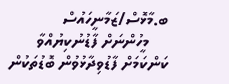ބ.މާޅޮސް/ޒަމާނީހައުސް
    މީހުންނަށް ފާޑުނުކިޔުއްވާ ކަންކަމަށް ފާޑުވިދާޅުވުން ބޮޑުތަކުން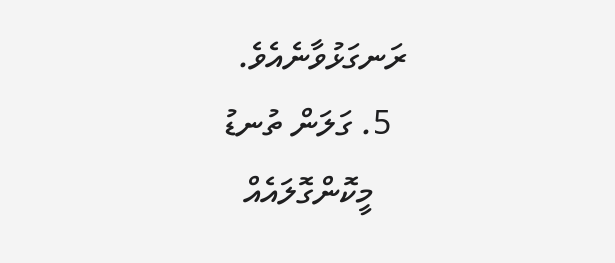ރަނގަޅުވާނެއެވެ.
  5. ގަލަން ތުނޑު
    މީކޮންގޮލައެއް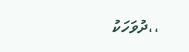،،ދުވަހަކު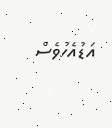އަޑުއެހުވެސް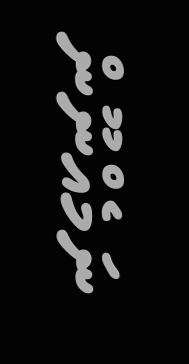ނަމެއްނޫން